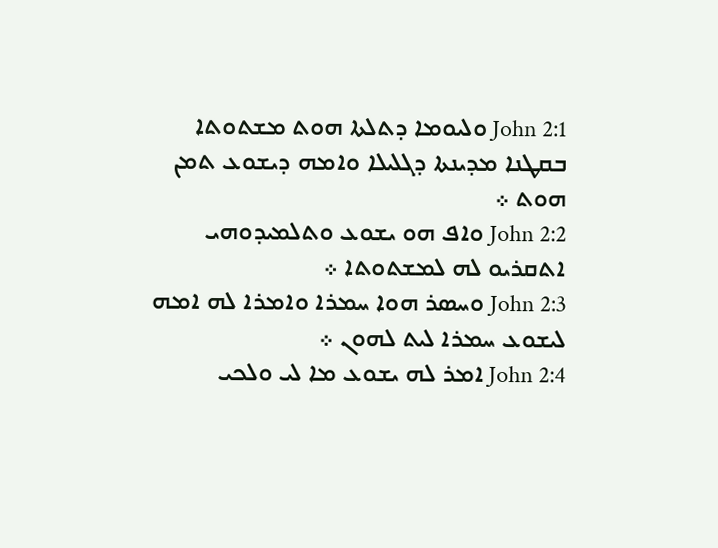John 2:1 ܘܠܝܘܡܐ ܕܬܠܬܐ ܗܘܬ ܡܫܬܘܬܐ ܒܩܛܢܐ ܡܕܝܢܬܐ ܕܓܠܝܠܐ ܘܐܡܗ ܕܝܫܘܥ ܬܡܢ ܗܘܬ ܀
John 2:2 ܘܐܦ ܗܘ ܝܫܘܥ ܘܬܠܡܝܕܘܗܝ ܐܬܩܪܝܘ ܠܗ ܠܡܫܬܘܬܐ ܀
John 2:3 ܘܚܤܪ ܗܘܐ ܚܡܪܐ ܘܐܡܪܐ ܠܗ ܐܡܗ ܠܝܫܘܥ ܚܡܪܐ ܠܝܬ ܠܗܘܢ ܀
John 2:4 ܐܡܪ ܠܗ ܝܫܘܥ ܡܐ ܠܝ ܘܠܟܝ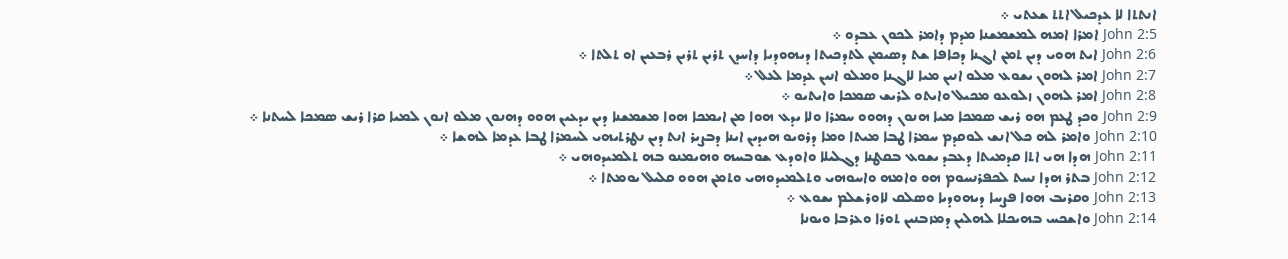ܐܢܬܬܐ ܠܐ ܥܕܟܝܠ ܐܬܬ ܫܥܬܝ ܀
John 2:5 ܐܡܪܐ ܐܡܗ ܠܡܫܡܫܢܐ ܡܕܡ ܕܐܡܪ ܠܟܘܢ ܥܒܕܘ ܀
John 2:6 ܐܝܬ ܗܘܝ ܕܝܢ ܬܡܢ ܐܓܢܐ ܕܟܐܦܐ ܫܬ ܕܤܝܡܢ ܠܬܕܟܝܬܐ ܕܝܗܘܕܝܐ ܕܐܚܕܢ ܬܪܝܢ ܬܪܝܢ ܪܒܥܝܢ ܐܘ ܬܠܬܐ ܀
John 2:7 ܐܡܪ ܠܗܘܢ ܝܫܘܥ ܡܠܘ ܐܢܝܢ ܡܝܐ ܠܐܓܢܐ ܘܡܠܘ ܐܢܝܢ ܥܕܡܐ ܠܥܠ ܀
John 2:8 ܐܡܪ ܠܗܘܢ ܙܠܘܥܘ ܡܟܝܠ ܘܐܝܬܘ ܠܪܝܫ ܤܡܟܐ ܘܐܝܬܝܘ ܀
John 2:9 ܘܟܕ ܛܥܡ ܗܘ ܪܝܫ ܤܡܟܐ ܡܝܐ ܗܢܘܢ ܕܗܘܘ ܚܡܪܐ ܘܠܐ ܝܕܥ ܗܘܐ ܡܢ ܐܝܡܟܐ ܗܘܐ ܡܫܡܫܢܐ ܕܝܢ ܝܕܥܝܢ ܗܘܘ ܕܗܢܘܢ ܡܠܘ ܐܢܘܢ ܠܡܝܐ ܩܪܐ ܪܝܫ ܤܡܟܐ ܠܚܬܢܐ ܀
John 2:10 ܘܐܡܪ ܠܗ ܟܠ ܐܢܫ ܠܘܩܕܡ ܚܡܪܐ ܛܒܐ ܡܝܬܐ ܘܡܐ ܕܪܘܝܘ ܗܝܕܝܢ ܐܝܢܐ ܕܒܨܝܪ ܐܢܬ ܕܝܢ ܢܛܪܬܝܗܝ ܠܚܡܪܐ ܛܒܐ ܥܕܡܐ ܠܗܫܐ ܀
John 2:11 ܗܕܐ ܗܝ ܐܬܐ ܩܕܡܝܬܐ ܕܥܒܕ ܝܫܘܥ ܒܩܛܢܐ ܕܓܠܝܠܐ ܘܐܘܕܥ ܫܘܒܚܗ ܘܗܝܡܢܘ ܒܗ ܬܠܡܝܕܘܗܝ ܀
John 2:12 ܒܬܪ ܗܕܐ ܢܚܬ ܠܟܦܪܢܚܘܡ ܗܘ ܘܐܡܗ ܘܐܚܘܗܝ ܘܬܠܡܝܕܘܗܝ ܘܬܡܢ ܗܘܘ ܩܠܝܠ ܝܘܡܬܐ ܀
John 2:13 ܘܩܪܝܒ ܗܘܐ ܦܨܚܐ ܕܝܗܘܕܝܐ ܘܤܠܩ ܠܐܘܪܫܠܡ ܝܫܘܥ ܀
John 2:14 ܘܐܫܟܚ ܒܗܝܟܠܐ ܠܗܠܝܢ ܕܡܙܒܢܝܢ ܬܘܪܐ ܘܥܪܒܐ ܘܝܘܢܐ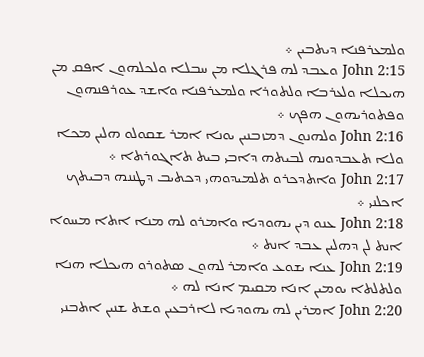ܘܠܡܥܪܦܢܐ ܕܝܬܒܝܢ ܀
John 2:15 ܘܥܒܕ ܠܗ ܦܪܓܠܐ ܡܢ ܚܒܠܐ ܘܠܟܠܗܘܢ ܐܦܩ ܡܢ ܗܝܟܠܐ ܘܠܥܪܒܐ ܘܠܬܘܪܐ ܘܠܡܥܪܦܢܐ ܘܐܫܕ ܥܘܪܦܢܗܘܢ ܘܦܬܘܪܝܗܘܢ ܗܦܟ ܀
John 2:16 ܘܠܗܢܘܢ ܕܡܙܒܢܝܢ ܝܘܢܐ ܐܡܪ ܫܩܘܠܘ ܗܠܝܢ ܡܟܐ ܘܠܐ ܬܥܒܕܘܢܗ ܠܒܝܬܗ ܕܐܒܝ ܒܝܬ ܬܐܓܘܪܬܐ ܀
John 2:17 ܘܐܬܕܟܪܘ ܬܠܡܝܕܘܗܝ ܕܟܬܝܒ ܕܛܢܢܗ ܕܒܝܬܟ ܐܟܠܢܝ ܀
John 2:18 ܥܢܘ ܕܝܢ ܝܗܘܕܝܐ ܘܐܡܪܘ ܠܗ ܡܢܐ ܐܬܐ ܡܚܘܐ ܐܢܬ ܠܢ ܕܗܠܝܢ ܥܒܕ ܐܢܬ ܀
John 2:19 ܥܢܐ ܝܫܘܥ ܘܐܡܪ ܠܗܘܢ ܤܬܘܪܘ ܗܝܟܠܐ ܗܢܐ ܘܠܬܠܬܐ ܝܘܡܝܢ ܐܢܐ ܡܩܝܡ ܐܢܐ ܠܗ ܀
John 2:20 ܐܡܪܝܢ ܠܗ ܝܗܘܕܝܐ ܠܐܪܒܥܝܢ ܘܫܬ ܫܢܝܢ ܐܬܒܢܝ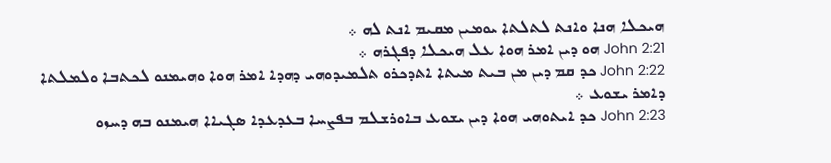ܗܝܟܠܐ ܗܢܐ ܘܐܢܬ ܠܬܠܬܐ ܝܘܡܝܢ ܡܩܝܡ ܐܢܬ ܠܗ ܀
John 2:21 ܗܘ ܕܝܢ ܐܡܪ ܗܘܐ ܥܠ ܗܝܟܠܐ ܕܦܓܪܗ ܀
John 2:22 ܟܕ ܩܡ ܕܝܢ ܡܢ ܒܝܬ ܡܝܬܐ ܐܬܕܟܪܘ ܬܠܡܝܕܘܗܝ ܕܗܕܐ ܐܡܪ ܗܘܐ ܘܗܝܡܢܘ ܠܟܬܒܐ ܘܠܡܠܬܐ ܕܐܡܪ ܝܫܘܥ ܀
John 2:23 ܟܕ ܐܝܬܘܗܝ ܗܘܐ ܕܝܢ ܝܫܘܥ ܒܐܘܪܫܠܡ ܒܦܨܚܐ ܒܥܕܥܕܐ ܤܓܝܐܐ ܗܝܡܢܘ ܒܗ ܕܚܙܘ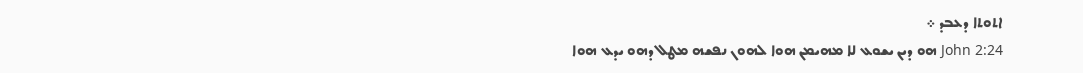ܐܬܘܬܐ ܕܥܒܕ ܀
John 2:24 ܗܘ ܕܝܢ ܝܫܘܥ ܠܐ ܡܗܝܡܢ ܗܘܐ ܠܗܘܢ ܢܦܫܗ ܡܛܠ ܕܗܘ ܝܕܥ ܗܘܐ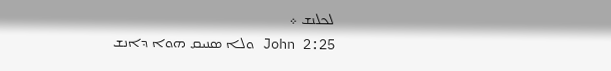ܠܟܠܢܫ ܀
John 2:25 ܘܠܐ ܤܢܝܩ ܗܘܐ ܕܐܢܫ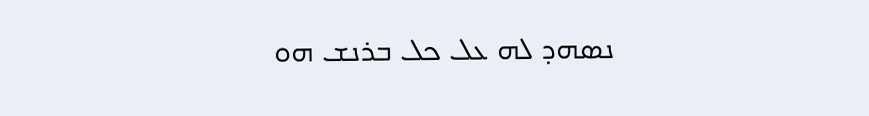ܢܤܗܕ ܠܗ ܥܠ ܟܠ ܒܪܢܫ ܗܘ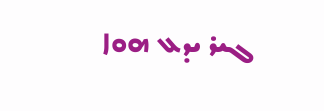ܓܝܪ ܝܕܥ ܗܘܐ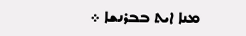ܡܢܐ ܐܝܬ ܒܒܪܢܫܐ ܀